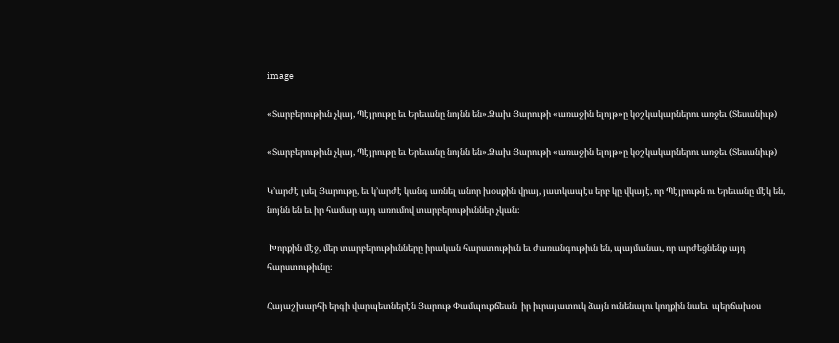image

«Տարբերութիւն չկայ, Պէյրութը եւ Երեւանը նոյնն են».Ձախ Յարութի «առաջին ելոյթ»ը կօշկակարներու առջեւ (Տեսանիւթ)

«Տարբերութիւն չկայ, Պէյրութը եւ Երեւանը նոյնն են».Ձախ Յարութի «առաջին ելոյթ»ը կօշկակարներու առջեւ (Տեսանիւթ)

Կ՚արժէ լսել Յարութը, եւ կ՚արժէ կանգ առնել անոր խօսքին վրայ, յատկապէս երբ կը վկայէ, որ Պէյրութն ու Երեւանը մէկ են, նոյնն են եւ իր համար այդ առումով տարբերութիւններ չկան։

 Խորքին մէջ, մեր տարբերութիւնները իրական հարստութիւն եւ ժառանգութիւն են, պայմանաւ, որ արժեցնենք այդ հարստութիւնը։

Հայաշխարհի երգի վարպետներէն Յարութ Փամպուքճեան  իր իւրայատուկ ձայն ունենալու կողքին նաեւ  պերճախօս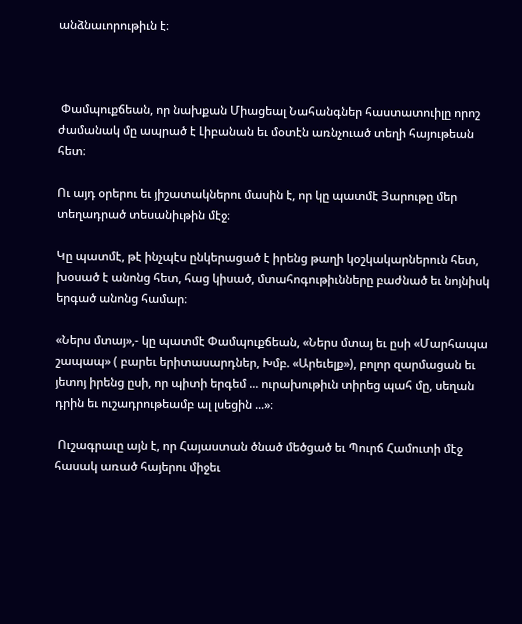անձնաւորութիւն է։



 Փամպուքճեան, որ նախքան Միացեալ Նահանգներ հաստատուիլը որոշ ժամանակ մը ապրած է Լիբանան եւ մօտէն առնչուած տեղի հայութեան հետ։

Ու այդ օրերու եւ յիշատակներու մասին է, որ կը պատմէ Յարութը մեր տեղադրած տեսանիւթին մէջ։

Կը պատմէ, թէ ինչպէս ընկերացած է իրենց թաղի կօշկակարներուն հետ, խօսած է անոնց հետ, հաց կիսած, մտահոգութիւնները բաժնած եւ նոյնիսկ երգած անոնց համար։

«Ներս մտայ»,- կը պատմէ Փամպուքճեան, «Ներս մտայ եւ ըսի «Մարհապա շապապ» ( բարեւ երիտասարդներ, Խմբ. «Արեւելք»), բոլոր զարմացան եւ յետոյ իրենց ըսի, որ պիտի երգեմ ... ուրախութիւն տիրեց պահ մը, սեղան դրին եւ ուշադրութեամբ ալ լսեցին ...»։

 Ուշագրաւը այն է, որ Հայաստան ծնած մեծցած եւ Պուրճ Համուտի մէջ հասակ առած հայերու միջեւ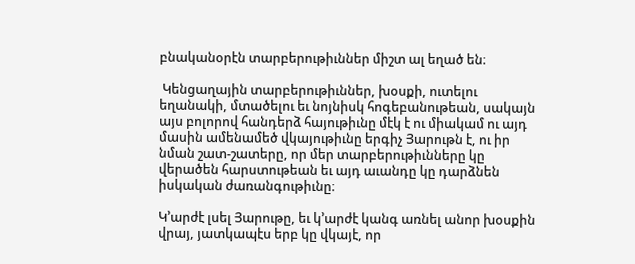բնականօրէն տարբերութիւններ միշտ ալ եղած են։

 Կենցաղային տարբերութիւններ, խօսքի, ուտելու եղանակի, մտածելու եւ նոյնիսկ հոգեբանութեան, սակայն այս բոլորով հանդերձ հայութիւնը մէկ է ու միակամ ու այդ մասին ամենամեծ վկայութիւնը երգիչ Յարութն է, ու իր նման շատ-շատերը, որ մեր տարբերութիւնները կը վերածեն հարստութեան եւ այդ աւանդը կը դարձնեն իսկական ժառանգութիւնը։

Կ՚արժէ լսել Յարութը, եւ կ՚արժէ կանգ առնել անոր խօսքին վրայ, յատկապէս երբ կը վկայէ, որ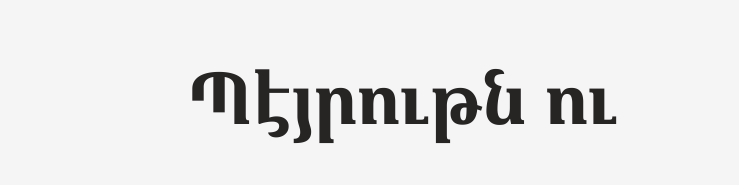Պէյրութն ու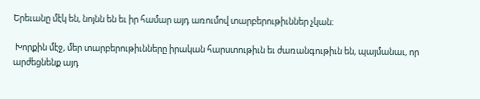Երեւանը մէկ են, նոյնն են եւ իր համար այդ առումով տարբերութիւններ չկան։

 Խորքին մէջ, մեր տարբերութիւնները իրական հարստութիւն եւ ժառանգութիւն են, պայմանաւ, որ արժեցնենք այդ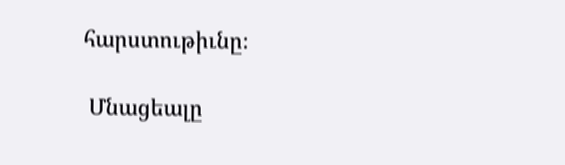հարստութիւնը։

 Մնացեալը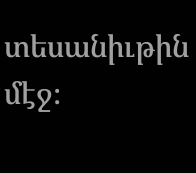տեսանիւթին մէջ։